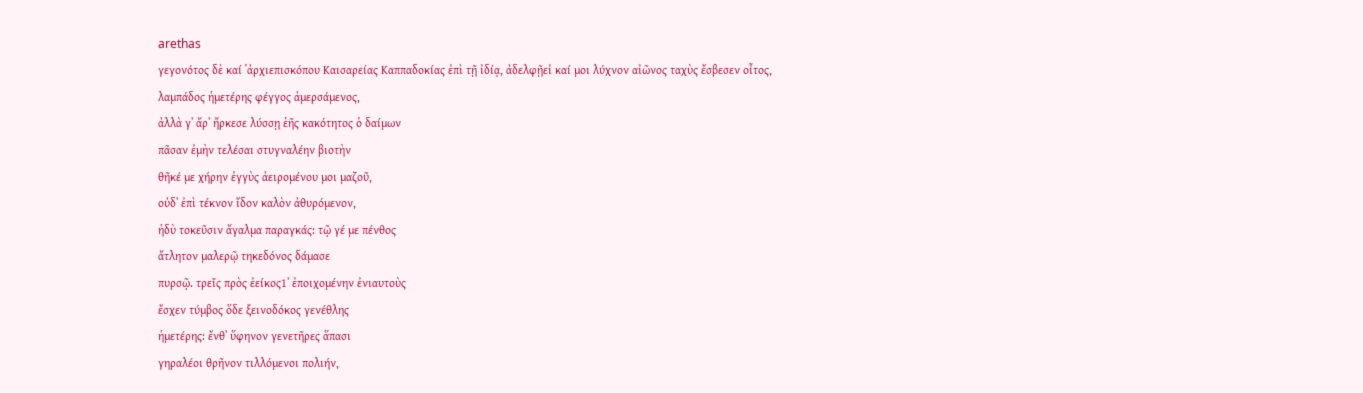arethas
γεγονότος δὲ καί ῾ἀρχιεπισκόπου Καισαρείας Καππαδοκίας ἐπὶ τῇ ἰδίᾳ, ἀδελφῇεἰ καί μοι λύχνον αἰῶνος ταχὺς ἔσβεσεν οἶτος,
λαμπάδος ἡμετέρης φέγγος ἀμερσάμενος,
ἀλλὰ γ᾽ ἄρ᾽ ἤρκεσε λύσσῃ ἑῆς κακότητος ὁ δαίμων
πᾶσαν ἐμὴν τελέσαι στυγναλέην βιοτὴν
θῆκέ με χήρην ἐγγὺς ἀειρομένου μοι μαζοῦ,
οὐδ᾽ ἐπὶ τέκνον ἴδον καλὸν ἀθυρόμενον,
ἡδὺ τοκεῦσιν ἄγαλμα παραγκάς: τῷ γέ με πένθος
ἄτλητον μαλερῷ τηκεδόνος δάμασε
πυρσῷ. τρεῖς πρὸς ἐείκος1᾽ ἐποιχομένην ἐνιαυτοὺς
ἔσχεν τύμβος ὅδε ξεινοδόκος γενέθλης
ἡμετέρης: ἔνθ᾽ ὕφηνον γενετῆρες ἅπασι
γηραλέοι θρῆνον τιλλόμενοι πολιήν,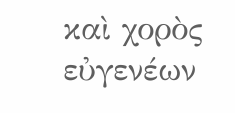καὶ χορὸς εὐγενέων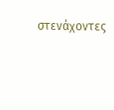στενάχοντες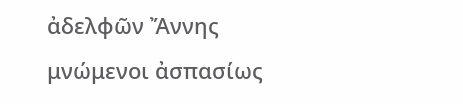ἀδελφῶν Ἄννης
μνώμενοι ἀσπασίως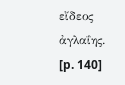εἴδεος ἀγλαΐης. [p. 140]